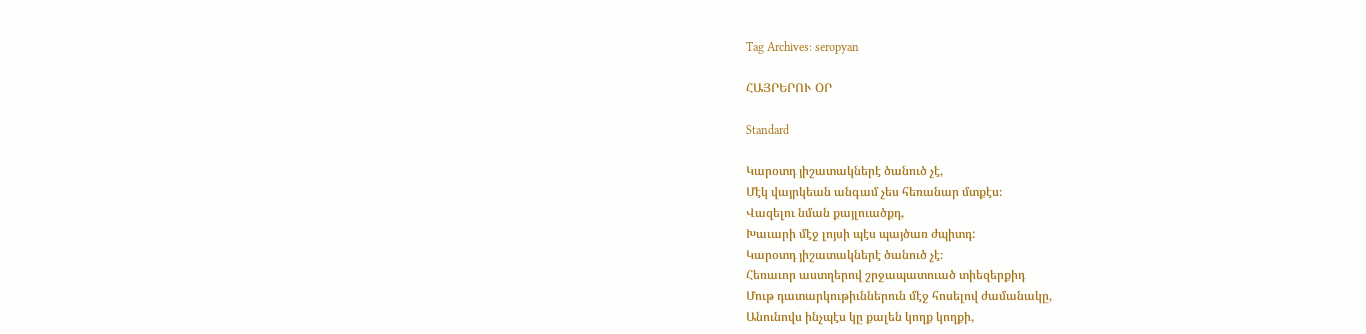Tag Archives: seropyan

ՀԱՅՐԵՐՈՒ ՕՐ

Standard

Կարօտդ յիշատակներէ ծանուծ չէ,
Մէկ վայրկեան անգամ չես հեռանար մտքէս։
Վազելու նման քայլուածքդ,
Խաւարի մէջ լոյսի պէս պայծառ ժպիտդ:
Կարօտդ յիշատակներէ ծանուծ չէ։
Հեռաւոր աստղերով շրջապատուած տիեզերքիդ
Մութ դատարկութիւններուն մէջ հոսելով ժամանակը,
Անունովս ինչպէս կը քալեն կողք կողքի,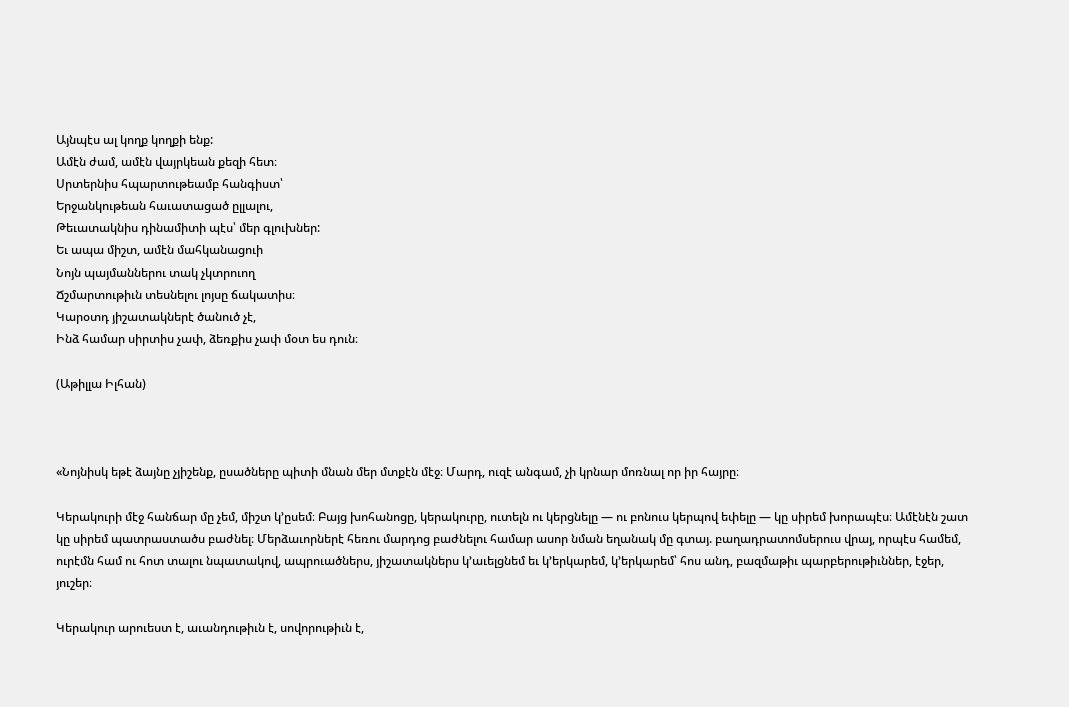Այնպէս ալ կողք կողքի ենք:
Ամէն ժամ, ամէն վայրկեան քեզի հետ։
Սրտերնիս հպարտութեամբ հանգիստ՝
Երջանկութեան հաւատացած ըլլալու,
Թեւատակնիս դինամիտի պէս՝ մեր գլուխներ:
Եւ ապա միշտ, ամէն մահկանացուի
Նոյն պայմաններու տակ չկտրուող
Ճշմարտութիւն տեսնելու լոյսը ճակատիս։
Կարօտդ յիշատակներէ ծանուծ չէ,
Ինձ համար սիրտիս չափ, ձեռքիս չափ մօտ ես դուն։

(Աթիլլա Իլհան)



«Նոյնիսկ եթէ ձայնը չյիշենք, ըսածները պիտի մնան մեր մտքէն մէջ։ Մարդ, ուզէ անգամ, չի կրնար մոռնալ որ իր հայրը։

Կերակուրի մէջ հանճար մը չեմ, միշտ կ’ըսեմ։ Բայց խոհանոցը, կերակուրը, ուտելն ու կերցնելը — ու բոնուս կերպով եփելը — կը սիրեմ խորապէս։ Ամէնէն շատ կը սիրեմ պատրաստածս բաժնել։ Մերձաւորներէ հեռու մարդոց բաժնելու համար ասոր նման եղանակ մը գտայ. բաղադրատոմսերուս վրայ, որպէս համեմ, ուրէմն համ ու հոտ տալու նպատակով, ապրուածներս, յիշատակներս կ’աւելցնեմ եւ կ’երկարեմ, կ’երկարեմ՝ հոս անդ, բազմաթիւ պարբերութիւններ, էջեր, յուշեր։

Կերակուր արուեստ է, աւանդութիւն է, սովորութիւն է,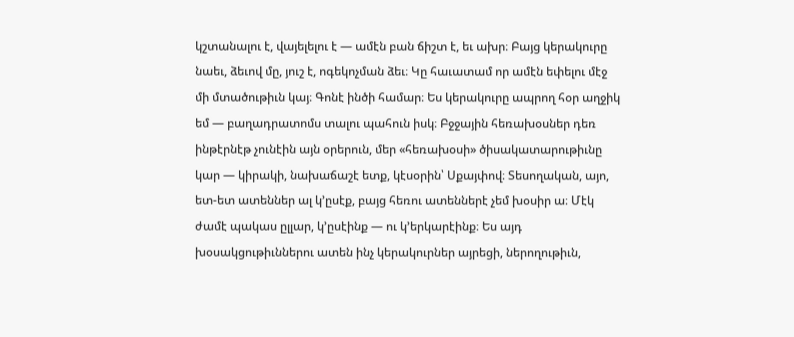կշտանալու է, վայելելու է — ամէն բան ճիշտ է, եւ ախր։ Բայց կերակուրը նաեւ, ձեւով մը, յուշ է, ոգեկոչման ձեւ։ Կը հաւատամ որ ամէն եփելու մէջ մի մտածութիւն կայ։ Գոնէ ինծի համար։ Ես կերակուրը ապրող հօր աղջիկ եմ — բաղադրատոմս տալու պահուն իսկ։ Բջջային հեռախօսներ դեռ ինթէրնէթ չունէին այն օրերուն, մեր «հեռախօսի» ծիսակատարութիւնը կար — կիրակի, նախաճաշէ ետք, կէսօրին՝ Սքայփով։ Տեսողական, այո, ետ-ետ ատեններ ալ կ’ըսէք, բայց հեռու ատեններէ չեմ խօսիր ա։ Մէկ ժամէ պակաս ըլլար, կ’ըսէինք — ու կ’երկարէինք։ Ես այդ խօսակցութիւններու ատեն ինչ կերակուրներ այրեցի, ներողութիւն,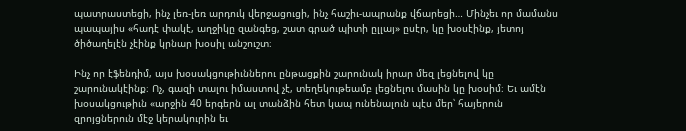պատրաստեցի, ինչ լեռ-լեռ արդուկ վերջացուցի, ինչ հաշիւ-ապրանք վճարեցի… Մինչեւ որ մամանս պապայիս «հադէ փակէ, աղջիկը զանգեց, շատ գրած պիտի ըլլայ» ըսէր, կը խօսէինք, յետոյ ծիծաղելէն չէինք կրնար խօսիլ անշուշտ։

Ինչ որ էֆենդիմ, այս խօսակցութիւններու ընթացքին շարունակ իրար մեզ լեցնելով կը շարունակէինք։ Ոչ, գազի տալու իմաստով չէ, տեղեկութեամբ լեցնելու մասին կը խօսիմ։ Եւ ամէն խօսակցութիւն «արջին 40 երգերն ալ տանձին հետ կապ ունենալուն պէս մեր՝ հայերուն զրոյցներուն մէջ կերակուրին եւ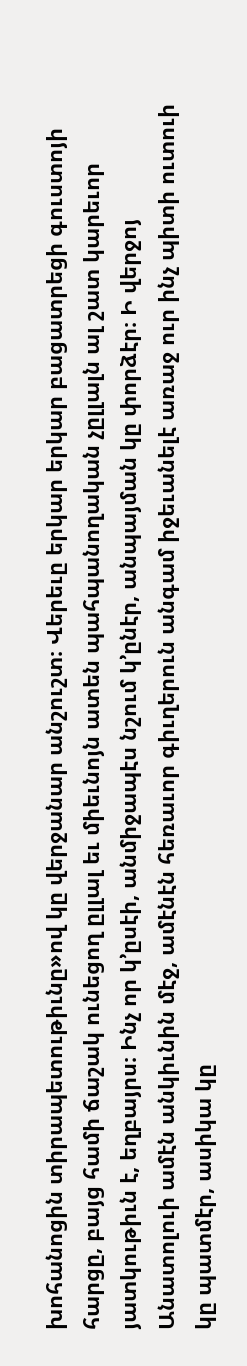խոհանոցին տիրապետութիւնը»ով կը վերջանար անշուշտ։ Վերեւը երկար երկար բացատրեցի գուստոյի հարցը, բայց համի ճաշակ ունեցող ըլլալ եւ միեւնոյն ատեն պահպանողական չըլլալն ալ շատ կարեւոր յատկութիւն է, եղբայրս։ Ինչ որ կ’ըսէի, անմիջապէս նշում կ’ընէր, անպայման կը փորձէր։ Ի վերջոյ Անատոլուի ամէն անկիւնին մէջ, ամէնէն հեռաւոր գիւղերուն անգամ իջեւանելէ առաջ ուր ինչ պիտի ուտուի կը պատմէր, ասիկա կը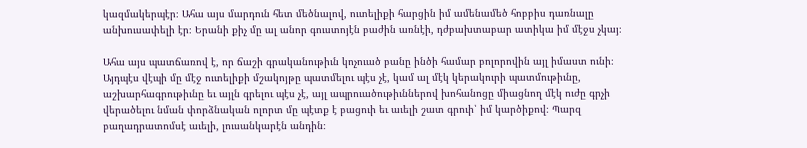կազմակերպէր։ Ահա այս մարդուն հետ մեծնալով, ուտելիքի հարցին իմ ամենամեծ հոբբիս դառնալը անխուսափելի էր։ Երանի քիչ մը ալ անոր գուստոյէն բաժին առնէի, դժբախտաբար ատիկա իմ մէջս չկայ։

Ահա այս պատճառով է, որ ճաշի գրականութիւն կոչուած բանը ինծի համար բոլորովին այլ իմաստ ունի։ Այդպէս վէպի մը մէջ ուտելիքի մշակոյթը պատմելու պէս չէ, կամ ալ մէկ կերակուրի պատմութիւնը, աշխարհագրութիւնը եւ այլն գրելու պէս չէ, այլ ապրուածութիւններով խոհանոցը միացնող մէկ ուժը գրչի վերածելու նման փորձնական ոլորտ մը պէտք է բացուի եւ աւելի շատ գրուի՝ իմ կարծիքով։ Պարզ բաղադրատոմսէ աւելի, լուսանկարէն անդին։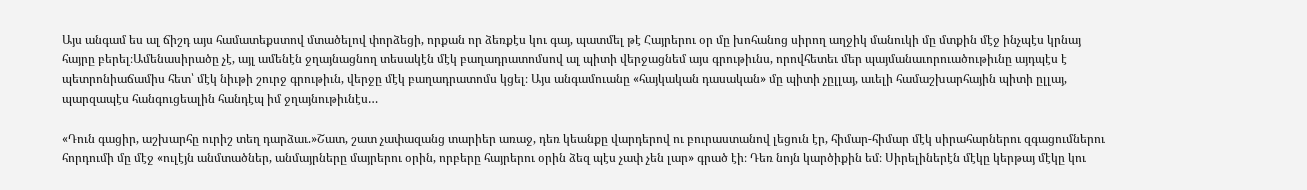Այս անգամ ես ալ ճիշդ այս համատեքստով մտածելով փորձեցի, որքան որ ձեռքէս կու գայ, պատմել թէ Հայրերու օր մը խոհանոց սիրող աղջիկ մանուկի մը մտքին մէջ ինչպէս կրնայ հայրը բերել։Ամենասիրածը չէ, այլ ամենէն ջղայնացնող տեսակէն մէկ բաղադրատոմսով ալ պիտի վերջացնեմ այս գրութիւնս, որովհետեւ մեր պայմանաւորուածութիւնը այդպէս է պետրոնիաճամիս հետ՝ մէկ նիւթի շուրջ գրութիւն, վերջը մէկ բաղադրատոմս կցել։ Այս անգամուանը «հայկական դասական» մը պիտի չըլլայ, աւելի համաշխարհային պիտի ըլլայ, պարզապէս հանգուցեալին հանդէպ իմ ջղայնութիւնէս…

«Դուն գացիր, աշխարհը ուրիշ տեղ դարձաւ.»Շատ, շատ չափազանց տարիեր առաջ, դեռ կեանքը վարդերով ու բուրաստանով լեցուն էր, հիմար-հիմար մէկ սիրահարներու զգացումներու հորդումի մը մէջ «ուլէյն անմտածներ, անմայրները մայրերու օրին, որբերը հայրերու օրին ձեզ պէս չափ չեն լար» գրած էի։ Դեռ նոյն կարծիքին եմ։ Սիրելիներէն մէկը կերթայ մէկը կու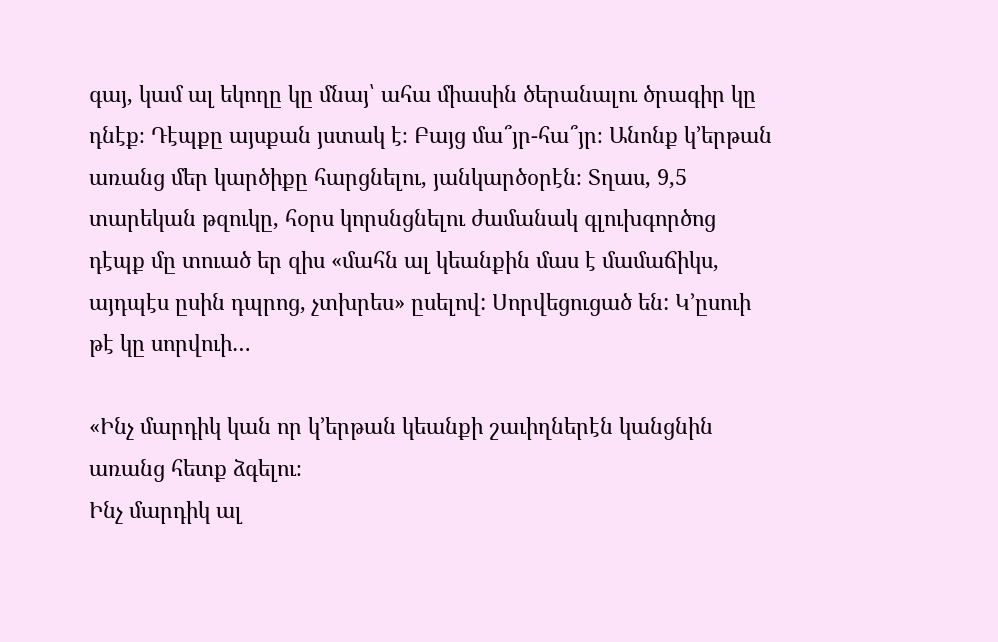գայ, կամ ալ եկողը կը մնայ՝ ահա միասին ծերանալու ծրագիր կը դնէք։ Դէպքը այսքան յստակ է։ Բայց մա՞յր-հա՞յր։ Անոնք կ’երթան առանց մեր կարծիքը հարցնելու, յանկարծօրէն։ Տղաս, 9,5 տարեկան թզուկը, հօրս կորսնցնելու ժամանակ գլուխգործոց դէպք մը տուած եր զիս «մահն ալ կեանքին մաս է մամաճիկս, այդպէս ըսին դպրոց, չտխրես» ըսելով: Սորվեցուցած են: Կ’ըսուի թէ կը սորվուի…

«Ինչ մարդիկ կան որ կ’երթան կեանքի շաւիղներէն կանցնին առանց հետք ձգելու։
Ինչ մարդիկ ալ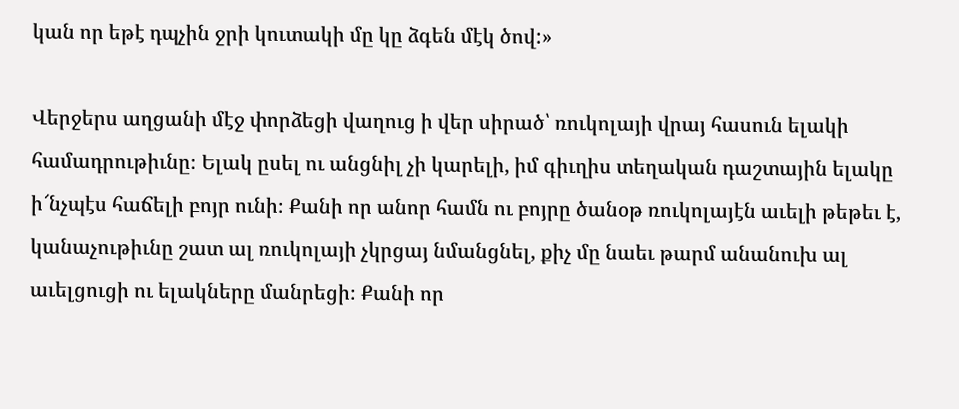կան որ եթէ դպչին ջրի կուտակի մը կը ձգեն մէկ ծով:»

Վերջերս աղցանի մէջ փորձեցի վաղուց ի վեր սիրած՝ ռուկոլայի վրայ հասուն ելակի համադրութիւնը։ Ելակ ըսել ու անցնիլ չի կարելի, իմ գիւղիս տեղական դաշտային ելակը ի՜նչպէս հաճելի բոյր ունի։ Քանի որ անոր համն ու բոյրը ծանօթ ռուկոլայէն աւելի թեթեւ է, կանաչութիւնը շատ ալ ռուկոլայի չկրցայ նմանցնել, քիչ մը նաեւ թարմ անանուխ ալ աւելցուցի ու ելակները մանրեցի։ Քանի որ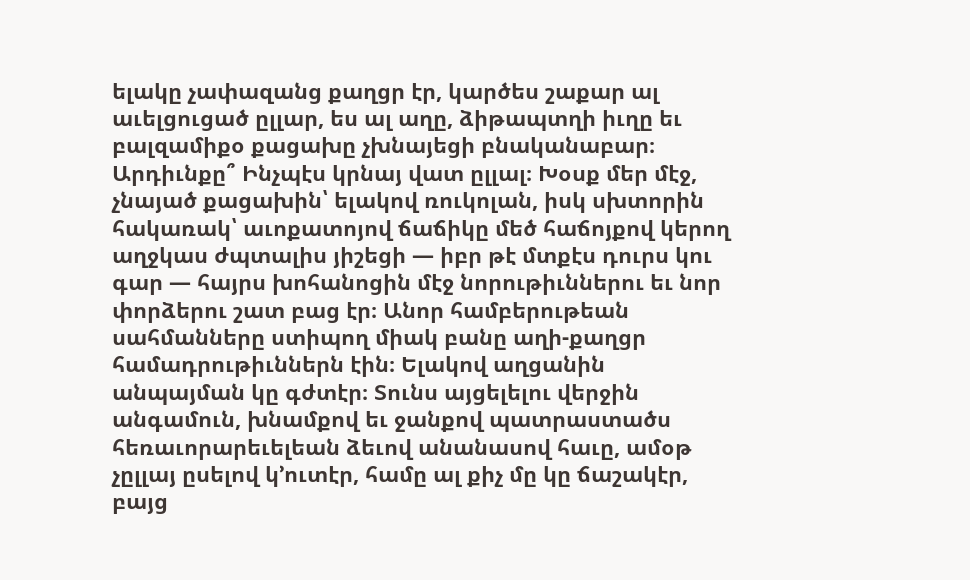ելակը չափազանց քաղցր էր, կարծես շաքար ալ աւելցուցած ըլլար, ես ալ աղը, ձիթապտղի իւղը եւ բալզամիքօ քացախը չխնայեցի բնականաբար։ Արդիւնքը՞ Ինչպէս կրնայ վատ ըլլալ։ Խօսք մեր մէջ, չնայած քացախին՝ ելակով ռուկոլան, իսկ սխտորին հակառակ՝ աւոքատոյով ճաճիկը մեծ հաճոյքով կերող աղջկաս ժպտալիս յիշեցի — իբր թէ մտքէս դուրս կու գար — հայրս խոհանոցին մէջ նորութիւններու եւ նոր փորձերու շատ բաց էր։ Անոր համբերութեան սահմանները ստիպող միակ բանը աղի-քաղցր համադրութիւններն էին։ Ելակով աղցանին անպայման կը գժտէր։ Տունս այցելելու վերջին անգամուն, խնամքով եւ ջանքով պատրաստածս հեռաւորարեւելեան ձեւով անանասով հաւը, ամօթ չըլլայ ըսելով կ’ուտէր, համը ալ քիչ մը կը ճաշակէր, բայց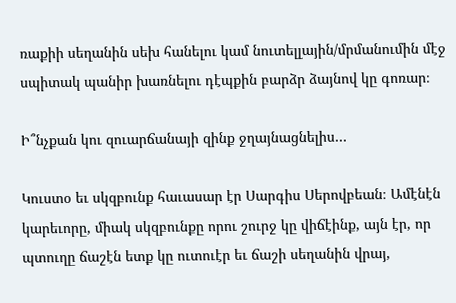ռաքիի սեղանին սեխ հանելու կամ նուտելլային/մրմանումին մէջ սպիտակ պանիր խառնելու դէպքին բարձր ձայնով կը գոռար։

Ի՞նչքան կու զուարճանայի զինք ջղայնացնելիս…

Կուստօ եւ սկզբունք հաւասար էր Սարգիս Սերովբեան։ Ամէնէն կարեւորը, միակ սկզբունքը որու շուրջ կը վիճէինք, այն էր, որ պտուղը ճաշէն ետք կը ուտուէր եւ ճաշի սեղանին վրայ,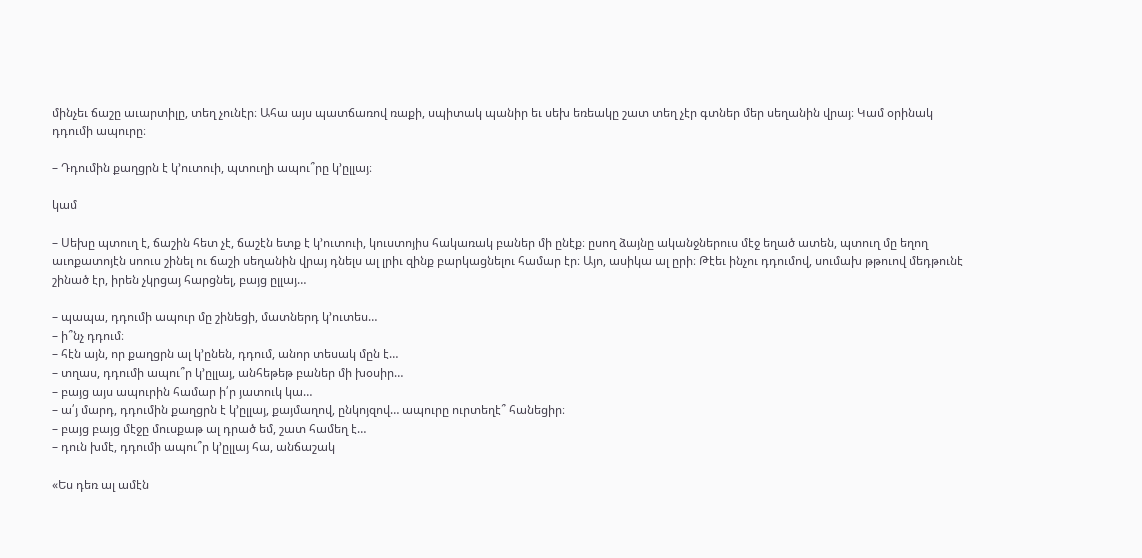մինչեւ ճաշը աւարտիլը, տեղ չունէր։ Ահա այս պատճառով ռաքի, սպիտակ պանիր եւ սեխ եռեակը շատ տեղ չէր գտներ մեր սեղանին վրայ։ Կամ օրինակ դդումի ապուրը։

– Դդումին քաղցրն է կ’ուտուի, պտուղի ապու՞րը կ’ըլլայ։

կամ

– Սեխը պտուղ է, ճաշին հետ չէ, ճաշէն ետք է կ’ուտուի, կուստոյիս հակառակ բաներ մի ընէք։ ըսող ձայնը ականջներուս մէջ եղած ատեն, պտուղ մը եղող աւոքատոյէն սոուս շինել ու ճաշի սեղանին վրայ դնելս ալ լրիւ զինք բարկացնելու համար էր։ Այո, ասիկա ալ ըրի։ Թէեւ ինչու դդումով, սումախ թթուով մեդթունէ շինած էր, իրեն չկրցայ հարցնել, բայց ըլլայ…

– պապա, դդումի ապուր մը շինեցի, մատներդ կ’ուտես…
– ի՞նչ դդում։
– հէն այն, որ քաղցրն ալ կ’ընեն, դդում, անոր տեսակ մըն է…
– տղաս, դդումի ապու՞ր կ’ըլլայ, անհեթեթ բաներ մի խօսիր…
– բայց այս ապուրին համար ի՛ր յատուկ կա…
– ա՛յ մարդ, դդումին քաղցրն է կ’ըլլայ, քայմաղով, ընկոյզով… ապուրը ուրտեղէ՞ հանեցիր։
– բայց բայց մէջը մուսքաթ ալ դրած եմ, շատ համեղ է…
– դուն խմէ, դդումի ապու՞ր կ’ըլլայ հա, անճաշակ

«Ես դեռ ալ ամէն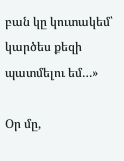բան կը կուտակեմ՝ կարծես քեզի պատմելու եմ…»

Օր մը,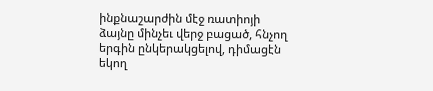ինքնաշարժին մէջ ռատիոյի ձայնը մինչեւ վերջ բացած, հնչող երգին ընկերակցելով, դիմացէն եկող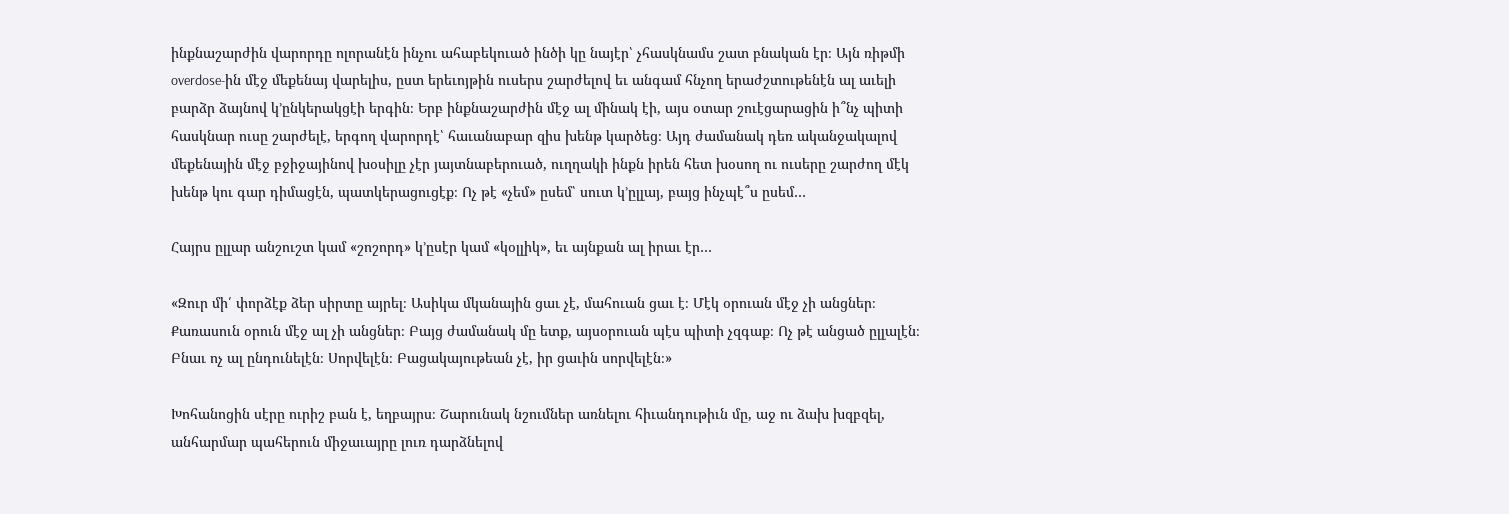ինքնաշարժին վարորդը ոլորանէն ինչու ահաբեկուած ինծի կը նայէր՝ չհասկնամս շատ բնական էր։ Այն ռիթմի overdose-ին մէջ մեքենայ վարելիս, ըստ երեւոյթին ուսերս շարժելով եւ անգամ հնչող երաժշտութենէն ալ աւելի բարձր ձայնով կ’ընկերակցէի երգին։ Երբ ինքնաշարժին մէջ ալ մինակ էի, այս օտար շուէցարացին ի՞նչ պիտի հասկնար ուսը շարժելէ, երգող վարորդէ՝ հաւանաբար զիս խենթ կարծեց։ Այդ ժամանակ դեռ ականջակալով մեքենային մէջ բջիջայինով խօսիլը չէր յայտնաբերուած, ուղղակի ինքն իրեն հետ խօսող ու ուսերը շարժող մէկ խենթ կու գար դիմացէն, պատկերացուցէք։ Ոչ թէ «չեմ» ըսեմ՝ սուտ կ’ըլլայ, բայց ինչպէ՞ս ըսեմ…

Հայրս ըլլար անշուշտ կամ «շոշորդ» կ’ըսէր կամ «կօլլիկ», եւ այնքան ալ իրաւ էր…

«Զուր մի՛ փորձէք ձեր սիրտը այրել։ Ասիկա մկանային ցաւ չէ, մահուան ցաւ է։ Մէկ օրուան մէջ չի անցներ։ Քառասուն օրուն մէջ ալ չի անցներ։ Բայց ժամանակ մը ետք, այսօրուան պէս պիտի չզգաք։ Ոչ թէ անցած ըլլալէն։ Բնաւ ոչ ալ ընդունելէն։ Սորվելէն։ Բացակայութեան չէ, իր ցաւին սորվելէն։»

Խոհանոցին սէրը ուրիշ բան է, եղբայրս։ Շարունակ նշումներ առնելու հիւանդութիւն մը, աջ ու ձախ խզբզել, անհարմար պահերուն միջաւայրը լուռ դարձնելով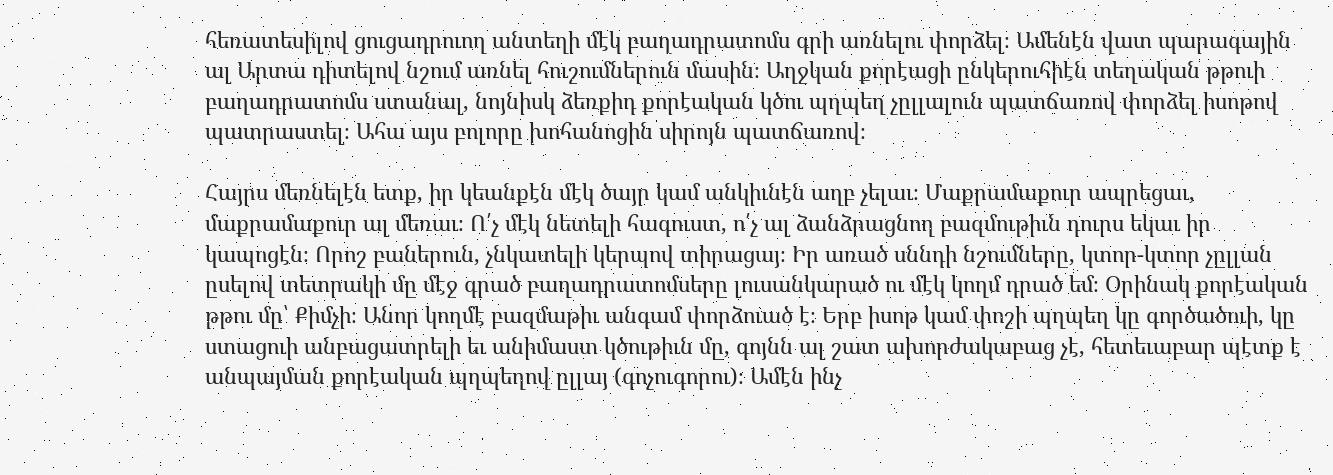հեռատեսիլով ցուցադրուող անտեղի մէկ բաղադրատոմս գրի առնելու փորձել։ Ամենէն վատ պարագային ալ Արտա դիտելով նշում առնել հուշումներուն մասին։ Աղջկան քորէացի ընկերուհիէն տեղական թթուի բաղադրատոմս ստանալ, նոյնիսկ ձեռքիդ քորէական կծու պղպեղ չըլլալուն պատճառով փորձել իսոթով պատրաստել։ Ահա այս բոլորը խոհանոցին սիրոյն պատճառով։

Հայրս մեռնելէն ետք, իր կեանքէն մէկ ծայր կամ անկիւնէն աղբ չելաւ։ Մաքրամաքուր ապրեցաւ, մաքրամաքուր ալ մեռաւ։ Ո՛չ մէկ նետելի հագուստ, ո՛չ ալ ձանձրացնող բազմութիւն դուրս եկաւ իր կապոցէն։ Որոշ բաներուն, չնկատելի կերպով տիրացայ։ Իր առած սննդի նշումները, կտոր-կտոր չըլլան ըսելով տետրակի մը մէջ գրած բաղադրատոմսերը լուսանկարած ու մէկ կողմ դրած եմ։ Օրինակ քորէական թթու մը՝ Քիմչի։ Անոր կողմէ բազմաթիւ անգամ փորձուած է։ Երբ իսոթ կամ փոշի պղպեղ կը գործածուի, կը ստացուի անբացատրելի եւ անիմաստ կծութիւն մը, գոյնն ալ շատ ախորժակաբաց չէ, հետեւաբար պէտք է անպայման քորէական պղպեղով ըլլայ (գոչուգորու)։ Ամէն ինչ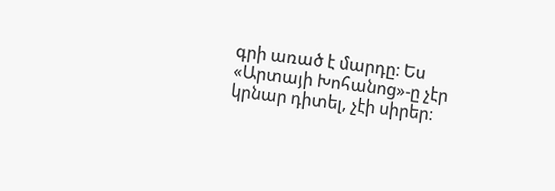գրի առած է մարդը։ Ես «Արտայի Խոհանոց»-ը չէր կրնար դիտել, չէի սիրեր։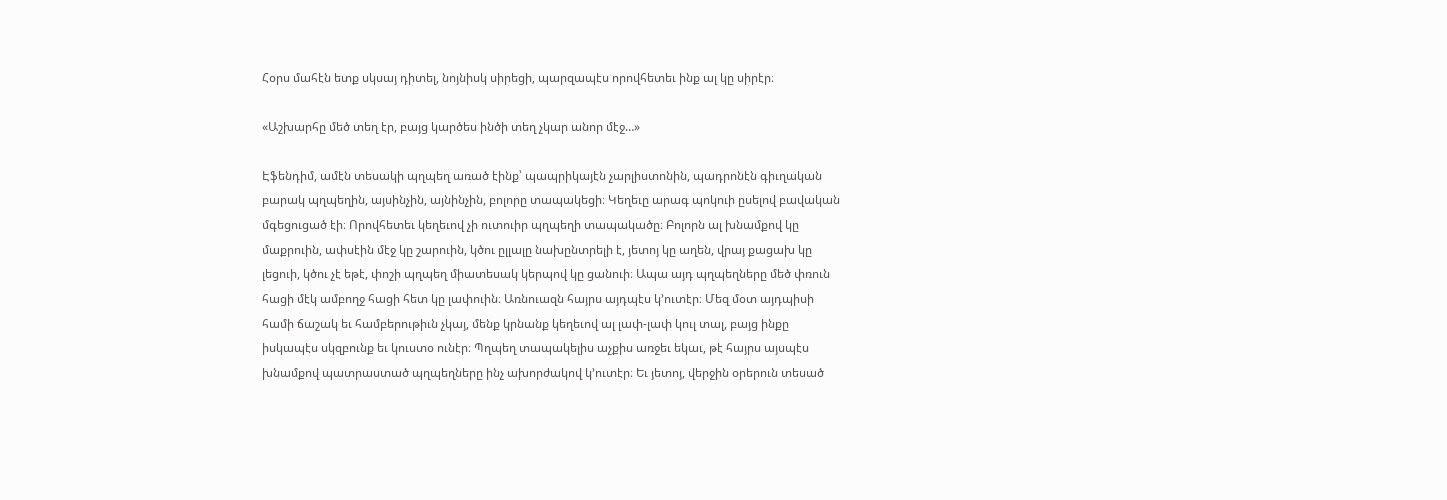Հօրս մահէն ետք սկսայ դիտել, նոյնիսկ սիրեցի, պարզապէս որովհետեւ ինք ալ կը սիրէր։

«Աշխարհը մեծ տեղ էր, բայց կարծես ինծի տեղ չկար անոր մէջ…»

Էֆենդիմ, ամէն տեսակի պղպեղ առած էինք՝ պապրիկայէն չարլիստոնին, պադրոնէն գիւղական բարակ պղպեղին, այսինչին, այնինչին, բոլորը տապակեցի։ Կեղեւը արագ պոկուի ըսելով բավական մգեցուցած էի։ Որովհետեւ կեղեւով չի ուտուիր պղպեղի տապակածը։ Բոլորն ալ խնամքով կը մաքրուին, ափսէին մէջ կը շարուին, կծու ըլլալը նախընտրելի է, յետոյ կը աղեն, վրայ քացախ կը լեցուի, կծու չէ եթէ, փոշի պղպեղ միատեսակ կերպով կը ցանուի։ Ապա այդ պղպեղները մեծ փռուն հացի մէկ ամբողջ հացի հետ կը լափուին։ Առնուազն հայրս այդպէս կ’ուտէր։ Մեզ մօտ այդպիսի համի ճաշակ եւ համբերութիւն չկայ, մենք կրնանք կեղեւով ալ լափ-լափ կուլ տալ, բայց ինքը իսկապէս սկզբունք եւ կուստօ ունէր։ Պղպեղ տապակելիս աչքիս առջեւ եկաւ, թէ հայրս այսպէս խնամքով պատրաստած պղպեղները ինչ ախորժակով կ’ուտէր։ Եւ յետոյ, վերջին օրերուն տեսած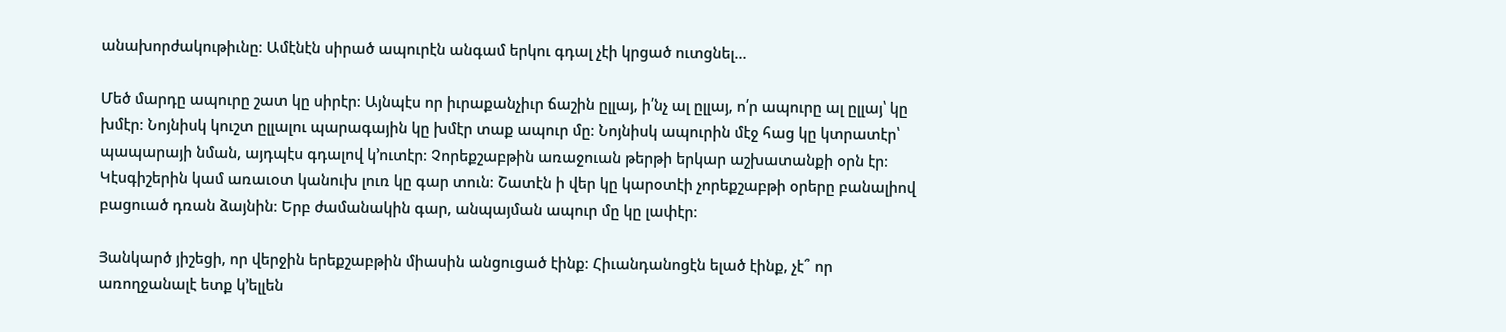անախորժակութիւնը։ Ամէնէն սիրած ապուրէն անգամ երկու գդալ չէի կրցած ուտցնել…

Մեծ մարդը ապուրը շատ կը սիրէր։ Այնպէս որ իւրաքանչիւր ճաշին ըլլայ, ի՛նչ ալ ըլլայ, ո՛ր ապուրը ալ ըլլայ՝ կը խմէր։ Նոյնիսկ կուշտ ըլլալու պարագային կը խմէր տաք ապուր մը։ Նոյնիսկ ապուրին մէջ հաց կը կտրատէր՝ պապարայի նման, այդպէս գդալով կ’ուտէր։ Չորեքշաբթին առաջուան թերթի երկար աշխատանքի օրն էր։ Կէսգիշերին կամ առաւօտ կանուխ լուռ կը գար տուն։ Շատէն ի վեր կը կարօտէի չորեքշաբթի օրերը բանալիով բացուած դռան ձայնին։ Երբ ժամանակին գար, անպայման ապուր մը կը լափէր։

Յանկարծ յիշեցի, որ վերջին երեքշաբթին միասին անցուցած էինք։ Հիւանդանոցէն ելած էինք, չէ՞ որ առողջանալէ ետք կ’ելլեն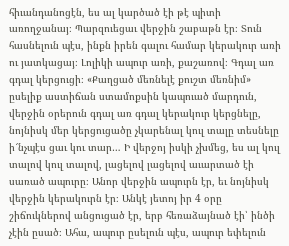հիւանդանոցէն, ես ալ կարծած էի թէ պիտի առողջանայ։ Պարզուեցաւ վերջին շաբաթն էր։ Տուն հասնելուն պէս, ինքն իրեն գալու համար կերակուր առի ու յատկացայ։ Լոլիկի ապուր առի, քաշառով։ Գդալ առ գդալ կերցուցի։ «Քաղցած մեռնելէ քուշտ մեռնիմ» ըսելիք աստիճան ստամոքսին կապուած մարդուն, վերջին օրերուն գդալ առ գդալ կերակուր կերցնելը, նոյնիսկ մեր կերցուցածը չկարենալ կուլ տալը տեսնելը ի՜նչպէս ցաւ կու տար… Ի վերջոյ իսկի չխմեց, ես ալ կուլ տալով կուլ տալով, լացելով լացելով աւարտած էի սառած ապուրը։ Անոր վերջին ապուրն էր, եւ նոյնիսկ վերջին կերակուրն էր։ Անկէ յետոյ իր 4 օրը շիճուկներով անցուցած էր, երբ հեռաձայնած էի՝ ինծի չէին ըսած։ Ահա, ապուր ըսելուն պէս, ապուր եփելուն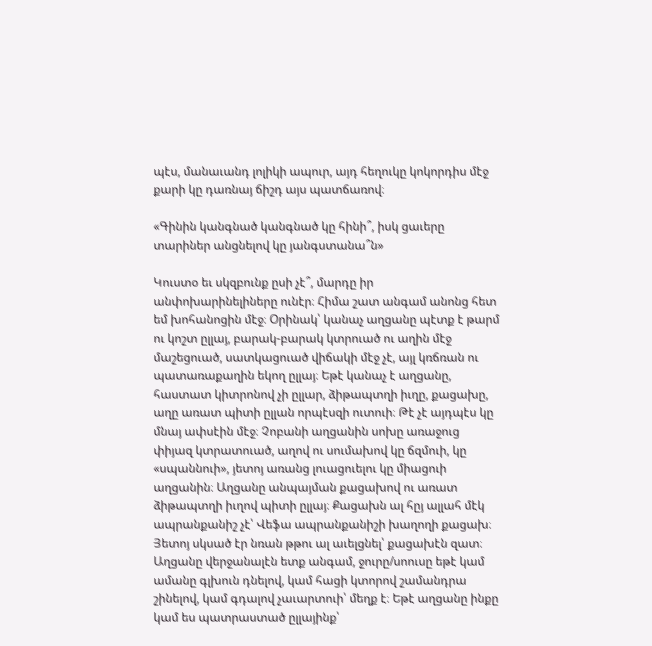պէս, մանաւանդ լոլիկի ապուր, այդ հեղուկը կոկորդիս մէջ քարի կը դառնայ ճիշդ այս պատճառով։

«Գինին կանգնած կանգնած կը հինի՞, իսկ ցաւերը տարիներ անցնելով կը յանգստանա՞ն»

Կուստօ եւ սկզբունք ըսի չէ՞, մարդը իր անփոխարինելիները ունէր։ Հիմա շատ անգամ անոնց հետ եմ խոհանոցին մէջ։ Օրինակ՝ կանաչ աղցանը պէտք է թարմ ու կոշտ ըլլայ, բարակ-բարակ կտրուած ու աղին մէջ մաշեցուած, սատկացուած վիճակի մէջ չէ, այլ կռճռան ու պատառաքաղին եկող ըլլայ։ Եթէ կանաչ է աղցանը, հաստատ կիտրոնով չի ըլլար, ձիթապտղի իւղը, քացախը, աղը առատ պիտի ըլլան որպէսզի ուտուի։ Թէ չէ այդպէս կը մնայ ափսէին մէջ։ Չոբանի աղցանին սոխը առաջուց փիյազ կտրատուած, աղով ու սումախով կը ճզմուի, կը «սպաննուի», յետոյ առանց լուացուելու կը միացուի աղցանին։ Աղցանը անպայման քացախով ու առատ ձիթապտղի իւղով պիտի ըլլայ։ Քացախն ալ հըյ ալլահ մէկ ապրանքանիշ չէ՝ Վեֆա ապրանքանիշի խաղողի քացախ։ Յետոյ սկսած էր նռան թթու ալ աւելցնել՝ քացախէն զատ։ Աղցանը վերջանալէն ետք անգամ, ջուրը/սոուսը եթէ կամ ամանը գլխուն դնելով, կամ հացի կտորով շամանդրա շինելով, կամ գդալով չաւարտուի՝ մեղք է։ Եթէ աղցանը ինքը կամ ես պատրաստած ըլլայինք՝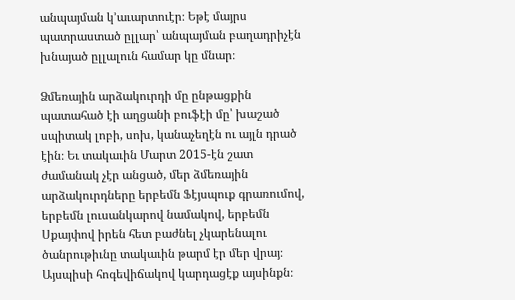անպայման կ’աւարտուէր։ Եթէ մայրս պատրաստած ըլլար՝ անպայման բաղադրիչէն խնայած ըլլալուն համար կը մնար։

Ձմեռային արձակուրդի մը ընթացքին պատահած էի աղցանի բուֆէի մը՝ խաշած սպիտակ լոբի, սոխ, կանաչեղէն ու այլն դրած էին։ Եւ տակաւին Մարտ 2015-էն շատ ժամանակ չէր անցած, մեր ձմեռային արձակուրդները երբեմն Ֆէյսպուք գրառումով, երբեմն լուսանկարով նամակով, երբեմն Սքայփով իրեն հետ բաժնել չկարենալու ծանրութիւնը տակաւին թարմ էր մեր վրայ։ Այսպիսի հոգեվիճակով կարդացէք այսինքն։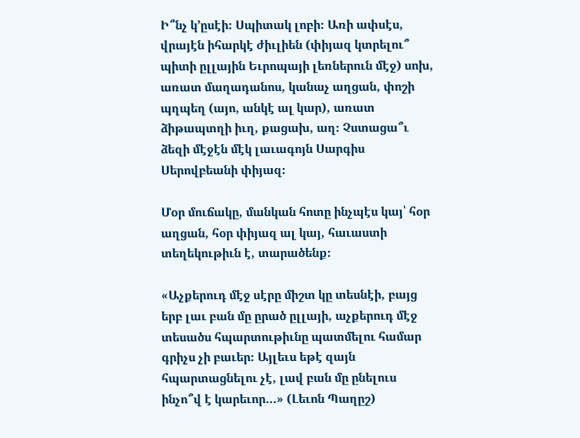Ի՞նչ կ’ըսէի։ Սպիտակ լոբի։ Առի ափսէս, վրայէն իհարկէ ժիւլիեն (փիյազ կտրելու՞ պիտի ըլլային Եւրոպայի լեռներուն մէջ) սոխ, առատ մաղադանոս, կանաչ աղցան, փոշի պղպեղ (այո, անկէ ալ կար), առատ ձիթապտղի իւղ, քացախ, աղ։ Չստացա՞ւ ձեզի մէջէն մէկ լաւագոյն Սարգիս Սերովբեանի փիյազ։

Մօր մուճակը, մանկան հոտը ինչպէս կայ՝ հօր աղցան, հօր փիյազ ալ կայ, հաւաստի տեղեկութիւն է, տարածենք։

«Աչքերուդ մէջ սէրը միշտ կը տեսնէի, բայց երբ լաւ բան մը ըրած ըլլայի, աչքերուդ մէջ տեսածս հպարտութիւնը պատմելու համար գրիչս չի բաւեր։ Այլեւս եթէ զայն հպարտացնելու չէ, լավ բան մը ընելուս ինչո՞վ է կարեւոր…» (Լեւոն Պաղըշ)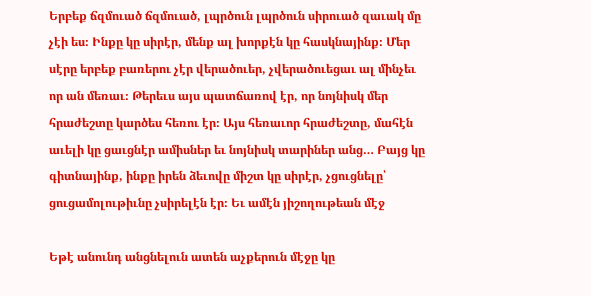Երբեք ճզմուած ճզմուած, լպրծուն լպրծուն սիրուած զաւակ մը չէի ես։ Ինքը կը սիրէր, մենք ալ խորքէն կը հասկնայինք։ Մեր սէրը երբեք բառերու չէր վերածուեր, չվերածուեցաւ ալ մինչեւ որ ան մեռաւ։ Թերեւս այս պատճառով էր, որ նոյնիսկ մեր հրաժեշտը կարծես հեռու էր։ Այս հեռաւոր հրաժեշտը, մահէն աւելի կը ցաւցնէր ամիսներ եւ նոյնիսկ տարիներ անց… Բայց կը գիտնայինք, ինքը իրեն ձեւովը միշտ կը սիրէր, չցուցնելը՝ ցուցամոլութիւնը չսիրելէն էր։ Եւ ամէն յիշողութեան մէջ

Եթէ անունդ անցնելուն ատեն աչքերուն մէջը կը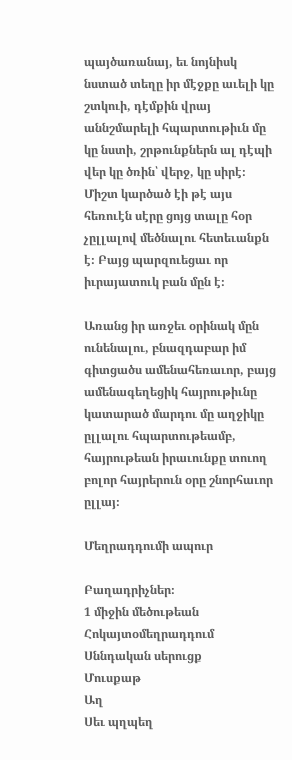պայծառանայ, եւ նոյնիսկ նստած տեղը իր մէջքը աւելի կը շտկուի, դէմքին վրայ աննշմարելի հպարտութիւն մը կը նստի, շրթունքներն ալ դէպի վեր կը ծռին՝ վերջ, կը սիրէ։ Միշտ կարծած էի թէ այս հեռուէն սէրը ցոյց տալը հօր չըլլալով մեծնալու հետեւանքն է։ Բայց պարզուեցաւ որ իւրայատուկ բան մըն է։

Առանց իր առջեւ օրինակ մըն ունենալու, բնազդաբար իմ գիտցածս ամենահեռաւոր, բայց ամենագեղեցիկ հայրութիւնը կատարած մարդու մը աղջիկը ըլլալու հպարտութեամբ, հայրութեան իրաւունքը տուող բոլոր հայրերուն օրը շնորհաւոր ըլլայ։

Մեղրադդումի ապուր

Բաղադրիչներ։
1 միջին մեծութեան Հոկայտօմեղրադդում
Սննդական սերուցք
Մուսքաթ
Աղ
Սեւ պղպեղ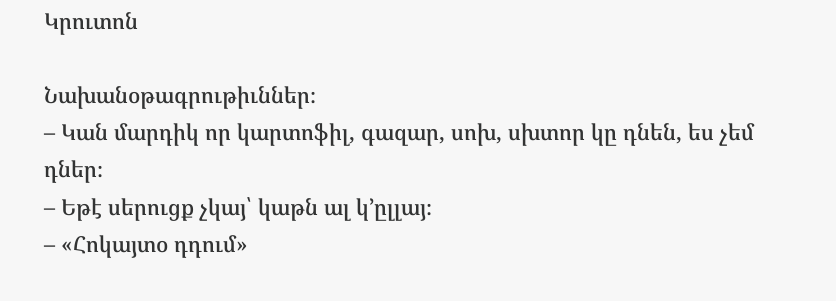Կրուտոն

Նախանօթագրութիւններ։
– Կան մարդիկ որ կարտոֆիլ, գազար, սոխ, սխտոր կը դնեն, ես չեմ դներ։
– Եթէ սերուցք չկայ՝ կաթն ալ կ’ըլլայ։
– «Հոկայտօ դդում»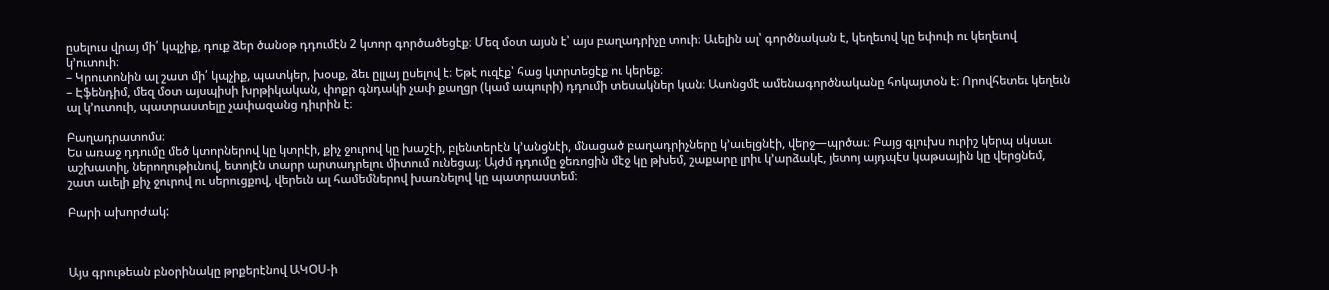ըսելուս վրայ մի՛ կպչիք, դուք ձեր ծանօթ դդումէն 2 կտոր գործածեցէք։ Մեզ մօտ այսն է՝ այս բաղադրիչը տուի։ Աւելին ալ՝ գործնական է, կեղեւով կը եփուի ու կեղեւով կ’ուտուի։
– Կրուտոնին ալ շատ մի՛ կպչիք, պատկեր, խօսք, ձեւ ըլլայ ըսելով է։ Եթէ ուզէք՝ հաց կտրտեցէք ու կերեք։
– Էֆենդիմ, մեզ մօտ այսպիսի խրթիկական, փոքր գնդակի չափ քաղցր (կամ ապուրի) դդումի տեսակներ կան։ Ասոնցմէ ամենագործնականը հոկայտօն է։ Որովհետեւ կեղեւն ալ կ’ուտուի, պատրաստելը չափազանց դիւրին է։

Բաղադրատոմս։
Ես առաջ դդումը մեծ կտորներով կը կտրէի, քիչ ջուրով կը խաշէի, բլենտերէն կ’անցնէի, մնացած բաղադրիչները կ’աւելցնէի, վերջ—պրծաւ։ Բայց գլուխս ուրիշ կերպ սկսաւ աշխատիլ, ներողութիւնով, ետոյէն տարր արտադրելու միտում ունեցայ։ Այժմ դդումը ջեռոցին մէջ կը թխեմ, շաքարը լրիւ կ’արձակէ, յետոյ այդպէս կաթսային կը վերցնեմ, շատ աւելի քիչ ջուրով ու սերուցքով, վերեւն ալ համեմներով խառնելով կը պատրաստեմ։

Բարի ախորժակ:



Այս գրութեան բնօրինակը թրքերէնով ԱԿՕՍ-ի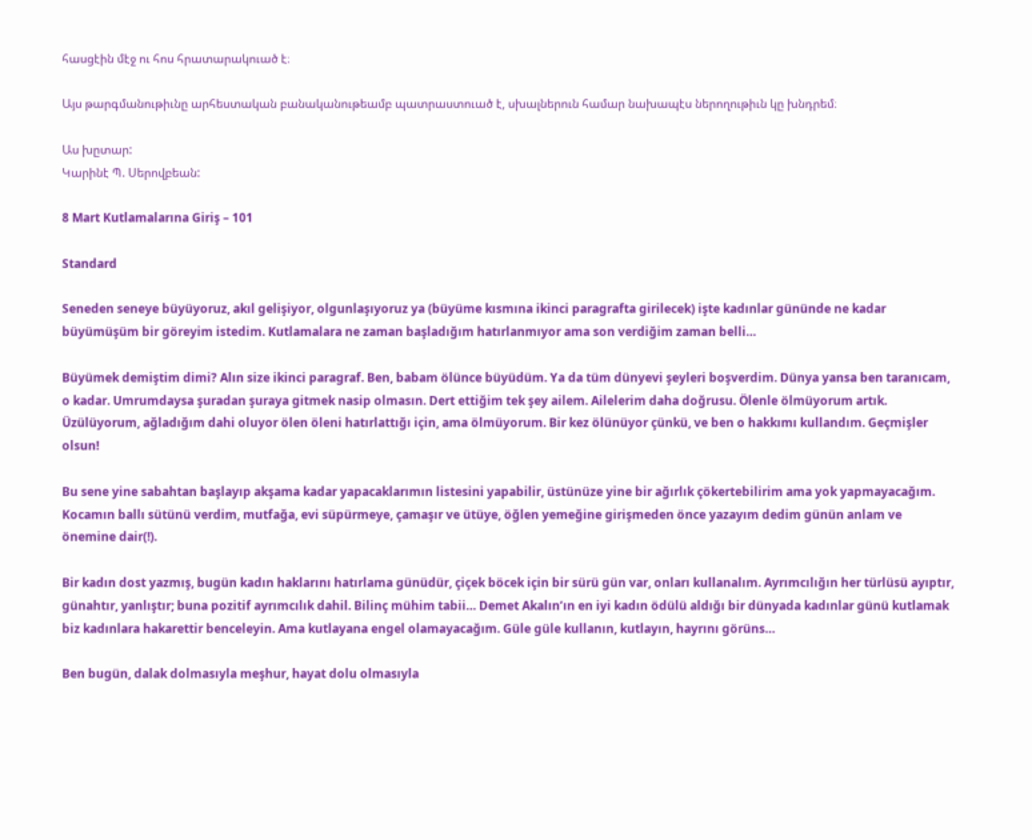հասցէին մէջ ու հոս հրատարակուած է։

Այս թարգմանութիւնը արհեստական բանականութեամբ պատրաստուած է, սխալներուն համար նախապէս ներողութիւն կը խնդրեմ։

Աս խըտար:
Կարինէ Պ. Սերովբեան:

8 Mart Kutlamalarına Giriş – 101

Standard

Seneden seneye büyüyoruz, akıl gelişiyor, olgunlaşıyoruz ya (büyüme kısmına ikinci paragrafta girilecek) işte kadınlar gününde ne kadar büyümüşüm bir göreyim istedim. Kutlamalara ne zaman başladığım hatırlanmıyor ama son verdiğim zaman belli…

Büyümek demiştim dimi? Alın size ikinci paragraf. Ben, babam ölünce büyüdüm. Ya da tüm dünyevi şeyleri boşverdim. Dünya yansa ben taranıcam, o kadar. Umrumdaysa şuradan şuraya gitmek nasip olmasın. Dert ettiğim tek şey ailem. Ailelerim daha doğrusu. Ölenle ölmüyorum artık. Üzülüyorum, ağladığım dahi oluyor ölen öleni hatırlattığı için, ama ölmüyorum. Bir kez ölünüyor çünkü, ve ben o hakkımı kullandım. Geçmişler olsun!

Bu sene yine sabahtan başlayıp akşama kadar yapacaklarımın listesini yapabilir, üstünüze yine bir ağırlık çökertebilirim ama yok yapmayacağım. Kocamın ballı sütünü verdim, mutfağa, evi süpürmeye, çamaşır ve ütüye, öğlen yemeğine girişmeden önce yazayım dedim günün anlam ve önemine dair(!).

Bir kadın dost yazmış, bugün kadın haklarını hatırlama günüdür, çiçek böcek için bir sürü gün var, onları kullanalım. Ayrımcılığın her türlüsü ayıptır, günahtır, yanlıştır; buna pozitif ayrımcılık dahil. Bilinç mühim tabii… Demet Akalın’ın en iyi kadın ödülü aldığı bir dünyada kadınlar günü kutlamak biz kadınlara hakarettir benceleyin. Ama kutlayana engel olamayacağım. Güle güle kullanın, kutlayın, hayrını görüns…

Ben bugün, dalak dolmasıyla meşhur, hayat dolu olmasıyla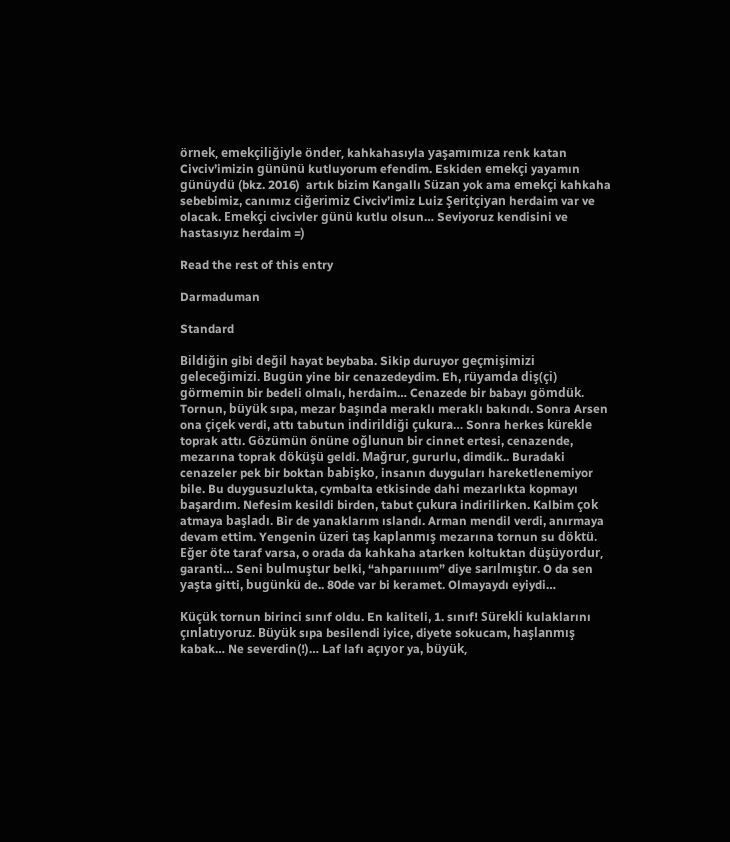örnek, emekçiliğiyle önder, kahkahasıyla yaşamımıza renk katan Civciv’imizin gününü kutluyorum efendim. Eskiden emekçi yayamın günüydü (bkz. 2016)  artık bizim Kangallı Süzan yok ama emekçi kahkaha sebebimiz, canımız ciğerimiz Civciv’imiz Luiz Şeritçiyan herdaim var ve olacak. Emekçi civcivler günü kutlu olsun… Seviyoruz kendisini ve hastasıyız herdaim =)

Read the rest of this entry

Darmaduman

Standard

Bildiğin gibi değil hayat beybaba. Sikip duruyor geçmişimizi geleceğimizi. Bugün yine bir cenazedeydim. Eh, rüyamda diş(çi) görmemin bir bedeli olmalı, herdaim… Cenazede bir babayı gömdük. Tornun, büyük sıpa, mezar başında meraklı meraklı bakındı. Sonra Arsen ona çiçek verdi, attı tabutun indirildiği çukura… Sonra herkes kürekle toprak attı. Gözümün önüne oğlunun bir cinnet ertesi, cenazende, mezarına toprak döküşü geldi. Mağrur, gururlu, dimdik.. Buradaki cenazeler pek bir boktan babişko, insanın duyguları hareketlenemiyor bile. Bu duygusuzlukta, cymbalta etkisinde dahi mezarlıkta kopmayı başardım. Nefesim kesildi birden, tabut çukura indirilirken. Kalbim çok atmaya başladı. Bir de yanaklarım ıslandı. Arman mendil verdi, anırmaya devam ettim. Yengenin üzeri taş kaplanmış mezarına tornun su döktü. Eğer öte taraf varsa, o orada da kahkaha atarken koltuktan düşüyordur, garanti… Seni bulmuştur belki, “ahparııııım” diye sarılmıştır. O da sen yaşta gitti, bugünkü de.. 80de var bi keramet. Olmayaydı eyiydi…

Küçük tornun birinci sınıf oldu. En kaliteli, 1. sınıf! Sürekli kulaklarını çınlatıyoruz. Büyük sıpa besilendi iyice, diyete sokucam, haşlanmış kabak… Ne severdin(!)… Laf lafı açıyor ya, büyük,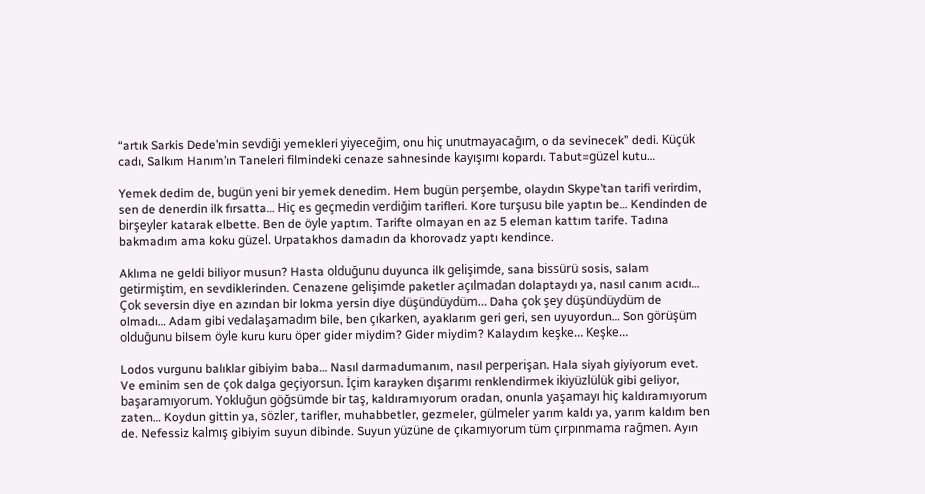“artık Sarkis Dede’min sevdiği yemekleri yiyeceğim, onu hiç unutmayacağım, o da sevinecek” dedi. Küçük cadı, Salkım Hanım’ın Taneleri filmindeki cenaze sahnesinde kayışımı kopardı. Tabut=güzel kutu…

Yemek dedim de, bugün yeni bir yemek denedim. Hem bugün perşembe, olaydın Skype’tan tarifi verirdim, sen de denerdin ilk fırsatta… Hiç es geçmedin verdiğim tarifleri. Kore turşusu bile yaptın be… Kendinden de birşeyler katarak elbette. Ben de öyle yaptım. Tarifte olmayan en az 5 eleman kattım tarife. Tadına bakmadım ama koku güzel. Urpatakhos damadın da khorovadz yaptı kendince.

Aklıma ne geldi biliyor musun? Hasta olduğunu duyunca ilk gelişimde, sana bissürü sosis, salam getirmiştim, en sevdiklerinden. Cenazene gelişimde paketler açılmadan dolaptaydı ya, nasıl canım acıdı… Çok seversin diye en azından bir lokma yersin diye düşündüydüm… Daha çok şey düşündüydüm de olmadı… Adam gibi vedalaşamadım bile, ben çıkarken, ayaklarım geri geri, sen uyuyordun… Son görüşüm olduğunu bilsem öyle kuru kuru öper gider miydim? Gider miydim? Kalaydım keşke… Keşke…

Lodos vurgunu balıklar gibiyim baba… Nasıl darmadumanım, nasıl perperişan. Hala siyah giyiyorum evet. Ve eminim sen de çok dalga geçiyorsun. İçim karayken dışarımı renklendirmek ikiyüzlülük gibi geliyor, başaramıyorum. Yokluğun göğsümde bir taş, kaldıramıyorum oradan, onunla yaşamayı hiç kaldıramıyorum zaten… Koydun gittin ya, sözler, tarifler, muhabbetler, gezmeler, gülmeler yarım kaldı ya, yarım kaldım ben de. Nefessiz kalmış gibiyim suyun dibinde. Suyun yüzüne de çıkamıyorum tüm çırpınmama rağmen. Ayın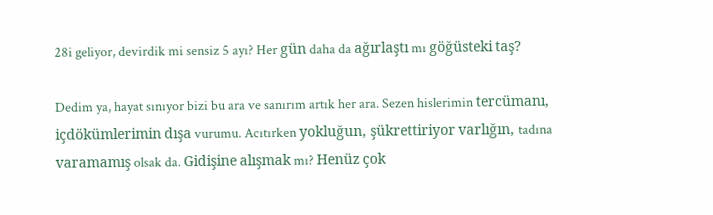28i geliyor, devirdik mi sensiz 5 ayı? Her gün daha da ağırlaştı mı göğüsteki taş?

Dedim ya, hayat sınıyor bizi bu ara ve sanırım artık her ara. Sezen hislerimin tercümanı, içdökümlerimin dışa vurumu. Acıtırken yokluğun, şükrettiriyor varlığın, tadına varamamış olsak da. Gidişine alışmak mı? Henüz çok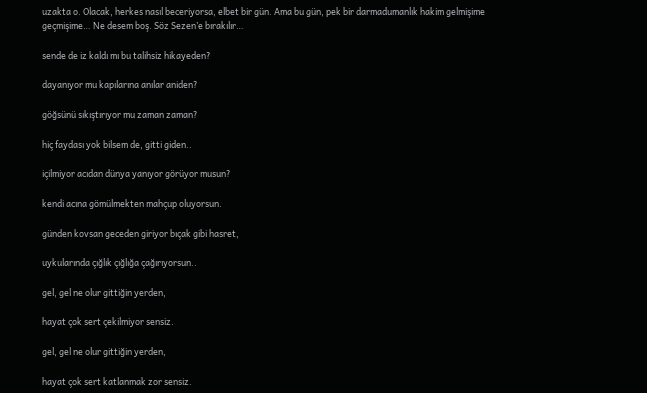uzakta o. Olacak, herkes nasıl beceriyorsa, elbet bir gün. Ama bu gün, pek bir darmadumanlık hakim gelmişime geçmişime… Ne desem boş. Söz Sezen’e bırakılır…

sende de iz kaldı mı bu talihsiz hikayeden?

dayanıyor mu kapılarına anılar aniden?

göğsünü sıkıştırıyor mu zaman zaman?

hiç faydası yok bilsem de, gitti giden..

içilmiyor acıdan dünya yanıyor görüyor musun?

kendi acına gömülmekten mahçup oluyorsun.

günden kovsan geceden giriyor bıçak gibi hasret,

uykularında çığlık çığlığa çağırıyorsun..

gel, gel ne olur gittiğin yerden,

hayat çok sert çekilmiyor sensiz.

gel, gel ne olur gittiğin yerden,

hayat çok sert katlanmak zor sensiz.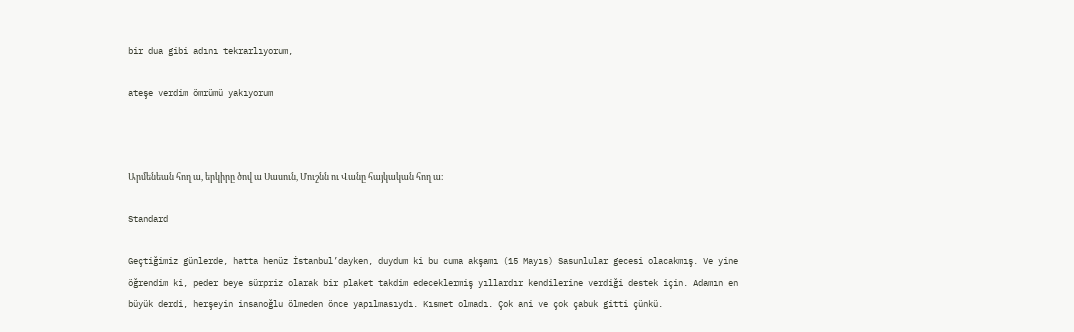bir dua gibi adını tekrarlıyorum,

ateşe verdim ömrümü yakıyorum



Արմենեան հող ա, երկիրը ծով ա Սասուն, Մուշնն ու Վանը հայկական հող ա։

Standard

Geçtiğimiz günlerde, hatta henüz İstanbul’dayken, duydum ki bu cuma akşamı (15 Mayıs) Sasunlular gecesi olacakmış. Ve yine öğrendim ki, peder beye sürpriz olarak bir plaket takdim edeceklermiş yıllardır kendilerine verdiği destek için. Adamın en büyük derdi, herşeyin insanoğlu ölmeden önce yapılmasıydı. Kısmet olmadı. Çok ani ve çok çabuk gitti çünkü.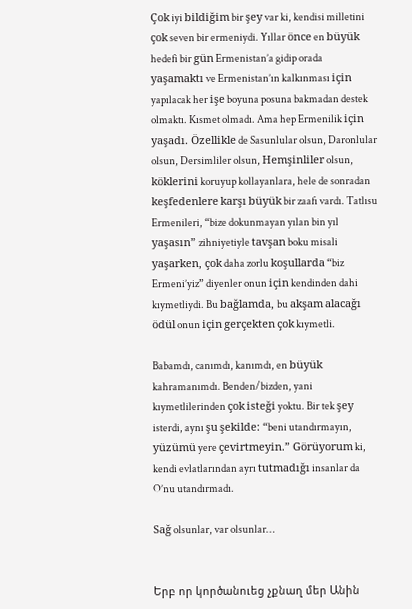Çok iyi bildiğim bir şey var ki, kendisi milletini çok seven bir ermeniydi. Yıllar önce en büyük hedefi bir gün Ermenistan’a gidip orada yaşamaktı ve Ermenistan’ın kalkınması için yapılacak her işe boyuna posuna bakmadan destek olmaktı. Kısmet olmadı. Ama hep Ermenilik için yaşadı. Özellikle de Sasunlular olsun, Daronlular olsun, Dersimliler olsun, Hemşinliler olsun, köklerini koruyup kollayanlara, hele de sonradan keşfedenlere karşı büyük bir zaafı vardı. Tatlısu Ermenileri, “bize dokunmayan yılan bin yıl yaşasın” zihniyetiyle tavşan boku misali yaşarken, çok daha zorlu koşullarda “biz Ermeni’yiz” diyenler onun için kendinden dahi kıymetliydi. Bu bağlamda, bu akşam alacağı ödül onun için gerçekten çok kıymetli.

Babamdı, canımdı, kanımdı, en büyük kahramanımdı. Benden/bizden, yani kıymetlilerinden çok isteği yoktu. Bir tek şey isterdi, aynı şu şekilde: “beni utandırmayın, yüzümü yere çevirtmeyin.” Görüyorum ki, kendi evlatlarından ayrı tutmadığı insanlar da O’nu utandırmadı.

Sağ olsunlar, var olsunlar…


Երբ որ կործանուեց չքնաղ մեր Անին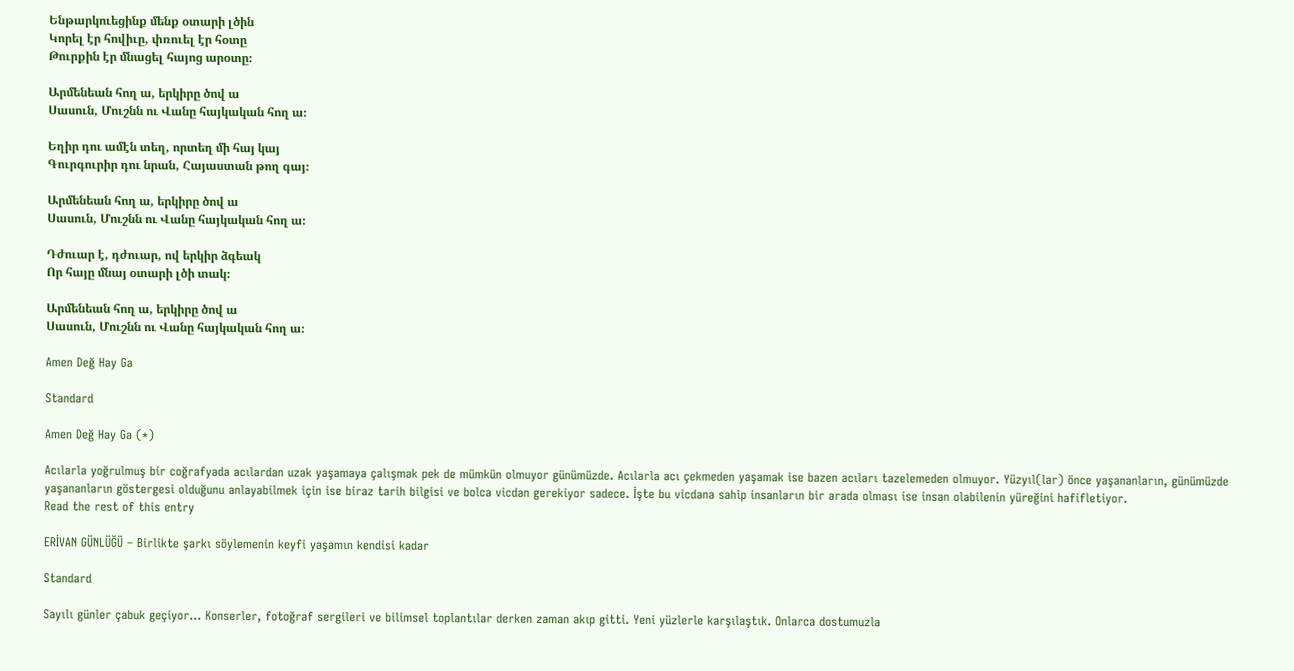Ենթարկուեցինք մենք օտարի լծին
Կորել էր հովիւը, փռուել էր հօտը
Թուրքին էր մնացել հայոց արօտը։

Արմենեան հող ա, երկիրը ծով ա
Սասուն, Մուշնն ու Վանը հայկական հող ա։

Եղիր դու ամէն տեղ, որտեղ մի հայ կայ
Գուրգուրիր դու նրան, Հայաստան թող գայ։

Արմենեան հող ա, երկիրը ծով ա
Սասուն, Մուշնն ու Վանը հայկական հող ա։

Դժուար է, դժուար, ով երկիր ձգեակ
Որ հայը մնայ օտարի լծի տակ։

Արմենեան հող ա, երկիրը ծով ա
Սասուն, Մուշնն ու Վանը հայկական հող ա։

Amen Değ Hay Ga

Standard

Amen Değ Hay Ga (*)

Acılarla yoğrulmuş bir coğrafyada acılardan uzak yaşamaya çalışmak pek de mümkün olmuyor günümüzde. Acılarla acı çekmeden yaşamak ise bazen acıları tazelemeden olmuyor. Yüzyıl(lar) önce yaşananların, günümüzde yaşananların göstergesi olduğunu anlayabilmek için ise biraz tarih bilgisi ve bolca vicdan gerekiyor sadece. İşte bu vicdana sahip insanların bir arada olması ise insan olabilenin yüreğini hafifletiyor.
Read the rest of this entry

ERİVAN GÜNLÜĞÜ – Birlikte şarkı söylemenin keyfi yaşamın kendisi kadar

Standard

Sayılı günler çabuk geçiyor… Konserler, fotoğraf sergileri ve bilimsel toplantılar derken zaman akıp gitti. Yeni yüzlerle karşılaştık. Onlarca dostumuzla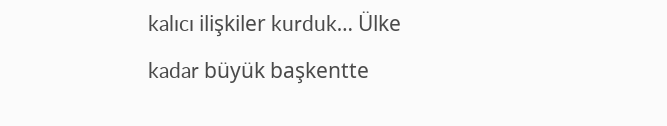kalıcı ilişkiler kurduk… Ülke kadar büyük başkentte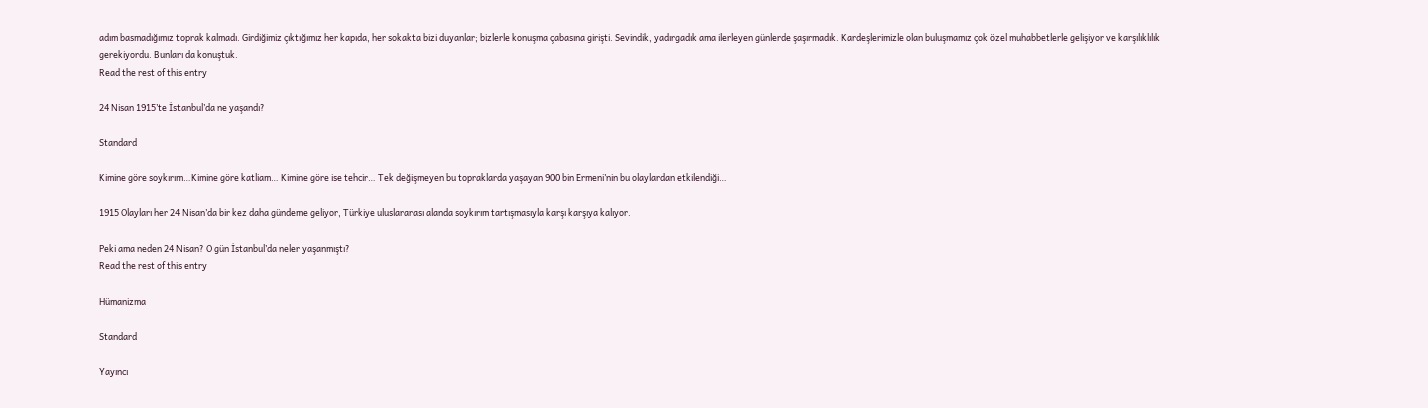adım basmadığımız toprak kalmadı. Girdiğimiz çıktığımız her kapıda, her sokakta bizi duyanlar; bizlerle konuşma çabasına girişti. Sevindik, yadırgadık ama ilerleyen günlerde şaşırmadık. Kardeşlerimizle olan buluşmamız çok özel muhabbetlerle gelişiyor ve karşılıklılık gerekiyordu. Bunları da konuştuk.
Read the rest of this entry

24 Nisan 1915’te İstanbul’da ne yaşandı?

Standard

Kimine göre soykırım…Kimine göre katliam… Kimine göre ise tehcir… Tek değişmeyen bu topraklarda yaşayan 900 bin Ermeni’nin bu olaylardan etkilendiği…

1915 Olayları her 24 Nisan’da bir kez daha gündeme geliyor, Türkiye uluslararası alanda soykırım tartışmasıyla karşı karşıya kalıyor.

Peki ama neden 24 Nisan? O gün İstanbul’da neler yaşanmıştı?
Read the rest of this entry

Hümanizma

Standard

Yayıncı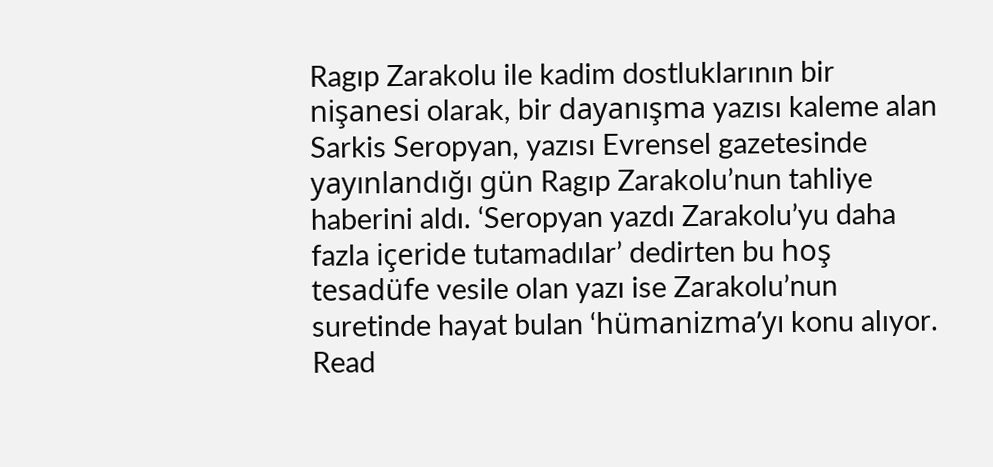Ragıp Zarakolu ile kadim dostluklarının bir nişanesi olarak, bir dayanışma yazısı kaleme alan Sarkis Seropyan, yazısı Evrensel gazetesinde yayınlandığı gün Ragıp Zarakolu’nun tahliye haberini aldı. ‘Seropyan yazdı Zarakolu’yu daha fazla içeride tutamadılar’ dedirten bu hoş tesadüfe vesile olan yazı ise Zarakolu’nun suretinde hayat bulan ‘hümanizma’yı konu alıyor.
Read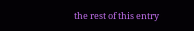the rest of this entry